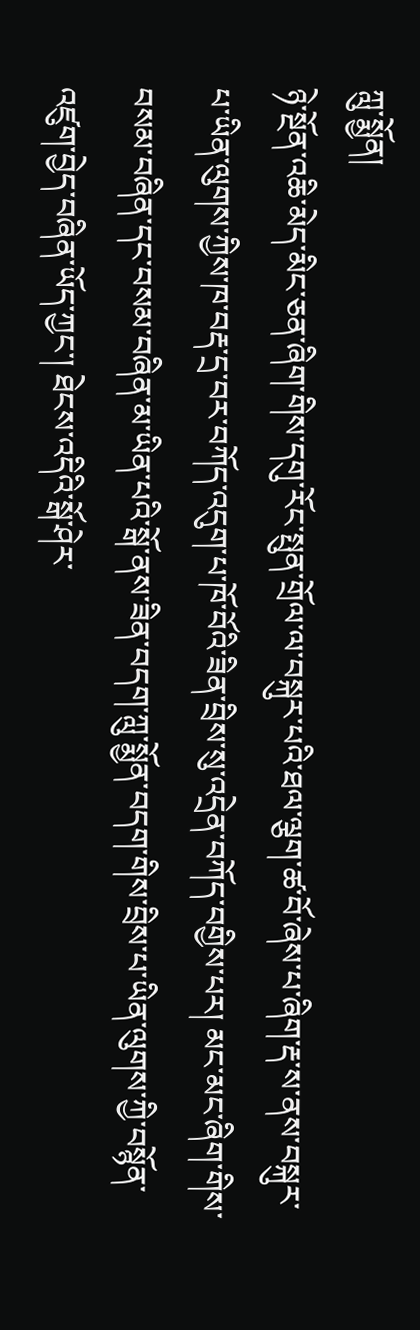ཀླུ་སྨྱོན།
ཉེ་སྔོན་འཆི་མེད་མིང་ཅན་ཞིག་གིས་དགུ་རོང་སྤུན་གྲོལ་ལ་བསྐུར་པའི་ཐལ་ལྕག་ཚ་བོ་ཞེས་པ་ཞིག་རྡ་ས་ནས་བསྐུར་པ་ཡིན་ལུགས་ཀྱིས་ཁ་བརྡ་དྲ་བར་བཀོད་འདུག་པ་ཁོ་བོའི་ཟིན་བྲིས་སུ་འདྲེན་བཀོད་བགྱིས་པར། མང་མང་ཞིག་གིས་བསམ་བཞིན་དང་བསམ་བཞིན་མ་ཡིན་པའི་སྒོ་ནས་ཟིན་བདག་ཀླུ་སྨྱོན་བདག་གིས་བྲིས་པ་ཡིན་ལུགས་ཀྱི་བསྙོན་འཛུག་བྱེད་བཞིན་ཡོད་ཀྱང་། ཐེངས་འདིའི་སྒོ་ཤེར་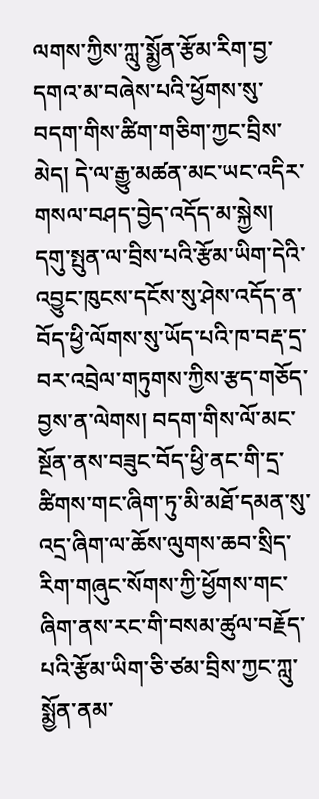ལགས་ཀྱིས་ཀླུ་སྨྱོན་རྩོམ་རིག་བྱ་དགའ་མ་བཞེས་པའི་ཕྱོགས་སུ་བདག་གིས་ཚིག་གཅིག་ཀྱང་བྲིས་མེད། དེ་ལ་རྒྱུ་མཚན་མང་ཡང་འདིར་གསལ་བཤད་བྱེད་འདོད་མ་སྐྱེས། དགུ་སྤུན་ལ་བྲིས་པའི་རྩོམ་ཡིག་དེའི་འབྱུང་ཁུངས་དངོས་སུ་ཤེས་འདོད་ན་བོད་ཕྱི་ལོགས་སུ་ཡོད་པའི་ཁ་བརྡ་དྲ་བར་འབྲེལ་གཏུགས་ཀྱིས་རྩད་གཅོད་བྱས་ན་ལེགས། བདག་གིས་ལོ་མང་སྔོན་ནས་བཟུང་བོད་ཕྱི་ནང་གི་དྲ་ཚིགས་གང་ཞིག་ཏུ་མི་མཐོ་དམན་སུ་འདྲ་ཞིག་ལ་ཆོས་ལུགས་ཆབ་སྲིད་རིག་གཞུང་སོགས་ཀྱི་ཕྱོགས་གང་ཞིག་ནས་རང་གི་བསམ་ཚུལ་བརྗོད་པའི་རྩོམ་ཡིག་ཅི་ཙམ་བྲིས་ཀྱང་ཀླུ་སྨྱོན་ནམ་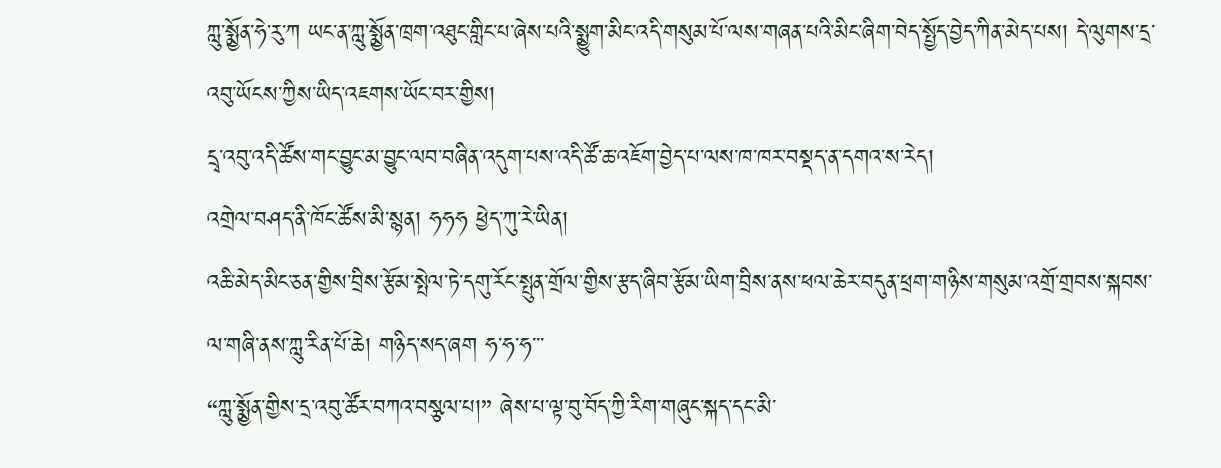ཀླུ་སྨྱོན་ཧེ་རུ་ཀ ཡང་ན་ཀླུ་སྨྱོན་ཁྲག་འཐུང་གླིང་པ་ཞེས་པའི་སྨྱུག་མིང་འདི་གསུམ་པོ་ལས་གཞན་པའི་མིང་ཞིག་བེད་སྤྱོད་བྱེད་ཀིན་མེད་པས། དེ་ལུགས་དྲ་འབུ་ཡོངས་ཀྱིས་ཡིད་འཇགས་ཡོང་བར་གྱིས།
དྲྭ་འབུ་འདི་ཚོས་གང་བྱུང་མ་བྱུང་ལབ་བཞིན་འདུག་པས་འདི་ཚོ་ཆ་འཇོག་བྱེད་པ་ལས་ཁ་ཁར་བསྡད་ན་དགའ་ས་རེད།
འགྲེལ་བཤད་ནི་ཁོང་ཚོས་མི་སྙན། ཧཧཧ ཕྱེད་ཀུ་རེ་ཡིན།
འཆི་མེད་མིང་ཅན་གྱིས་བྲིས་རྩོམ་སྤེལ་ཏེ་དགུ་རོང་སྤུན་གྲོལ་གྱིས་རྩད་ཞིབ་རྩོམ་ཡིག་བྲིས་ནས་ཕལ་ཆེར་བདུན་ཕྲག་གཉིས་གསུམ་འགྲོ་གྲབས་སྐབས་ལ་གཞི་ནས་ཀླུ་རིན་པོ་ཆེ། གཉིད་སད་ཞག ཧ་ཧ་ཧ་་་
“ཀླུ་སྨྱོན་གྱིས་དྲ་འབུ་ཚོར་བཀའ་བསྩལ་པ།” ཞེས་པ་ལྟ་བུ་བོད་ཀྱི་རིག་གཞུང་སྐད་དང་མི་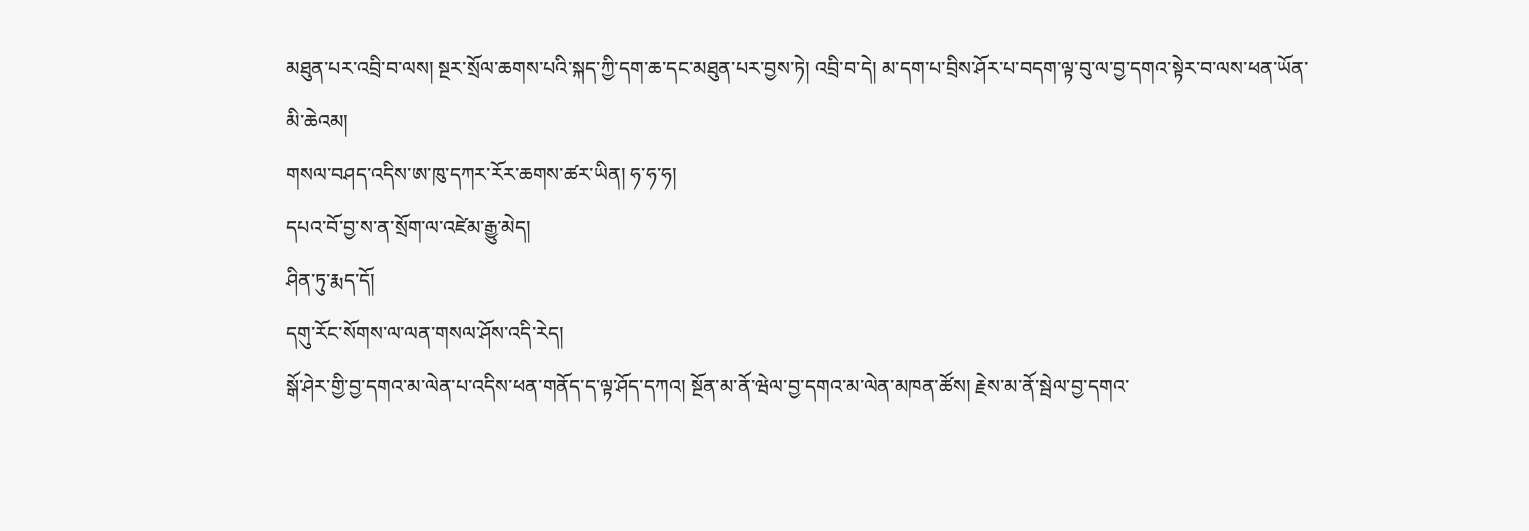མཐུན་པར་འབྲི་བ་ལས། སྔར་སྲོལ་ཆགས་པའི་སྐད་ཀྱི་དག་ཆ་དང་མཐུན་པར་བྱས་ཏེ། འབྲི་བ་དེ། མ་དག་པ་བྲིས་ཤོར་པ་བདག་ལྟ་བུ་ལ་བྱ་དགའ་སྟེར་བ་ལས་ཕན་ཡོན་མི་ཆེའམ།
གསལ་བཤད་འདིས་ཨ་ཁུ་དཀར་རོར་ཆགས་ཚར་ཡིན། ཧ་ཧ་ཧ།
དཔའ་བོ་བྱ་ས་ན་སྲོག་ལ་འཛེམ་རྒྱུ་མེད།
ཤིན་ཏུ་རྨད་དོ།
དགུ་རོང་སོགས་ལ་ལན་གསལ་ཤོས་འདི་རེད།
སྒོ་ཤེར་གྱི་བྱ་དགའ་མ་ལེན་པ་འདིས་ཕན་གནོད་ད་ལྟ་ཤོད་དཀའ། སྔོན་མ་ནོ་ཝེལ་བྱ་དགའ་མ་ལེན་མཁན་ཚོས། རྗེས་མ་ནོ་སྦེལ་བྱ་དགའ་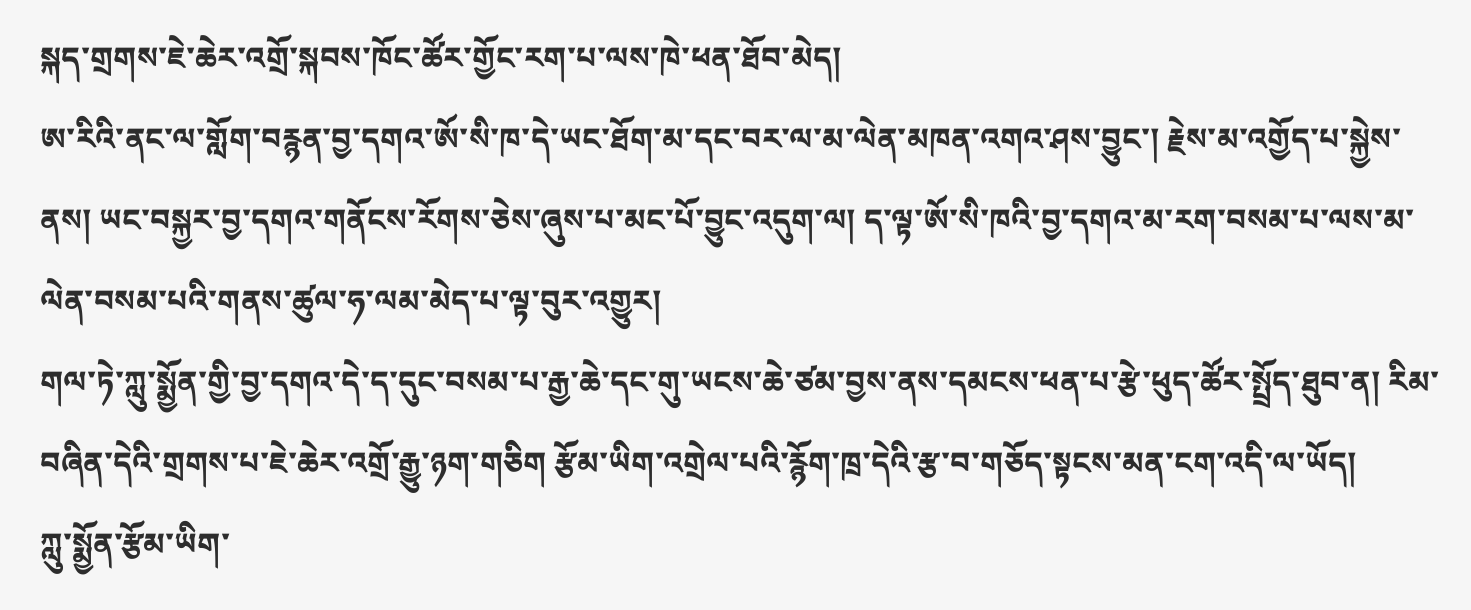སྐད་གྲགས་ཇེ་ཆེར་འགྲོ་སྐབས་ཁོང་ཚོར་གྱོང་རག་པ་ལས་ཁེ་ཕན་ཐོབ་མེད།
ཨ་རིའི་ནང་ལ་གློག་བརྙན་བྱ་དགའ་ཨོ་སི་ཁ་དེ་ཡང་ཐོག་མ་དང་བར་ལ་མ་ལེན་མཁན་འགའ་ཤས་བྱུང་། རྗེས་མ་འགྱོད་པ་སྐྱེས་ནས། ཡང་བསྐྱར་བྱ་དགའ་གནོངས་རོགས་ཅེས་ཞུས་པ་མང་པོ་བྱུང་འདུག་ལ། ད་ལྟ་ཨོ་སི་ཁའི་བྱ་དགའ་མ་རག་བསམ་པ་ལས་མ་ལེན་བསམ་པའི་གནས་ཚུལ་ཧ་ལམ་མེད་པ་ལྟ་བུར་འགྱུར།
གལ་ཏེ་ཀླུ་སྨྱོན་གྱི་བྱ་དགའ་དེ་ད་དུང་བསམ་པ་རྒྱ་ཆེ་དང་གུ་ཡངས་ཆེ་ཙམ་བྱས་ནས་དམངས་ཕན་པ་རྩེ་ཕུད་ཚོར་སྤྲོད་ཐུབ་ན། རིམ་བཞིན་དེའི་གྲགས་པ་ཇེ་ཆེར་འགྲོ་རྒྱུ་ཉག་གཅིག རྩོམ་ཡིག་འགྲེལ་པའི་རྙོག་ཁྲ་དེའི་རྩ་བ་གཅོད་སྟངས་མན་ངག་འདི་ལ་ཡོད།
ཀླུ་སྨྱོན་རྩོམ་ཡིག་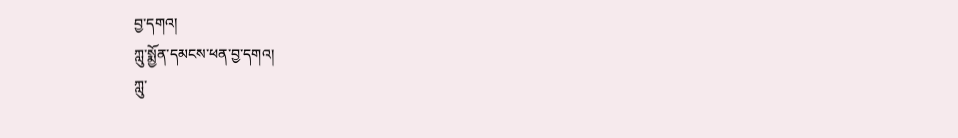བྱ་དགའ།
ཀླུ་སྨྱོན་དམངས་ཕན་བྱ་དགའ།
ཀླུ་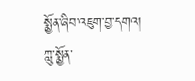སྨྱོན་ཞིབ་འཇུག་བྱ་དགའ།
ཀླུ་སྨྱོན་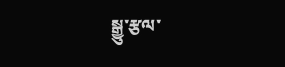སྒྱུ་རྩལ་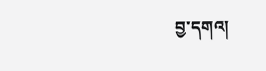བྱ་དགའ།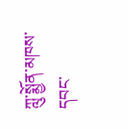ཀླུ་སྨྱོན་མཁས་དབང་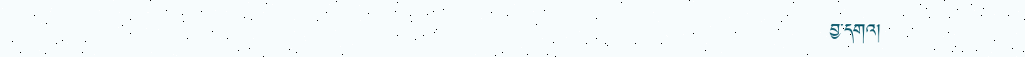བྱ་དགའ།